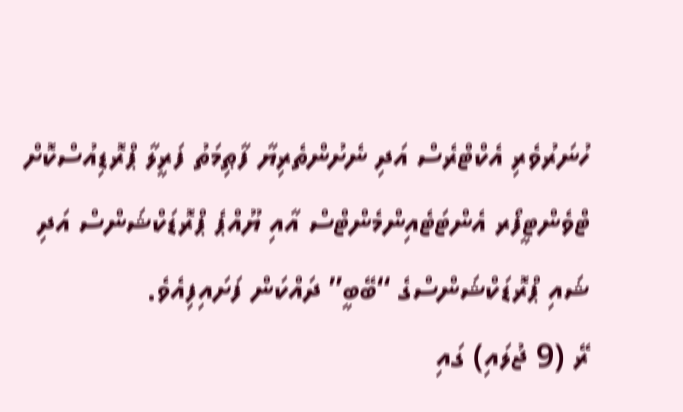ހުނަރުވެރި އެކްޓްރެސް އަދި ނެށުންތެރިޔާ ފާޠިމަތު ފަރީލާ ޕްރޮޑިއުސްކޮށް ޓްވެންޓީފޯރ އެންޓަޓެއިންމެންޓްސް އާއި ޔޫއްޕެ ޕްރޮޑަކްޝަންސް އަދި ޝައި ޕްރޮޑަކްޝަންސްގެ “ބޭބީ” ދައްކަން ފަށައިފިއެވެ.
ރޭ (9 ޖުލައި) ގައި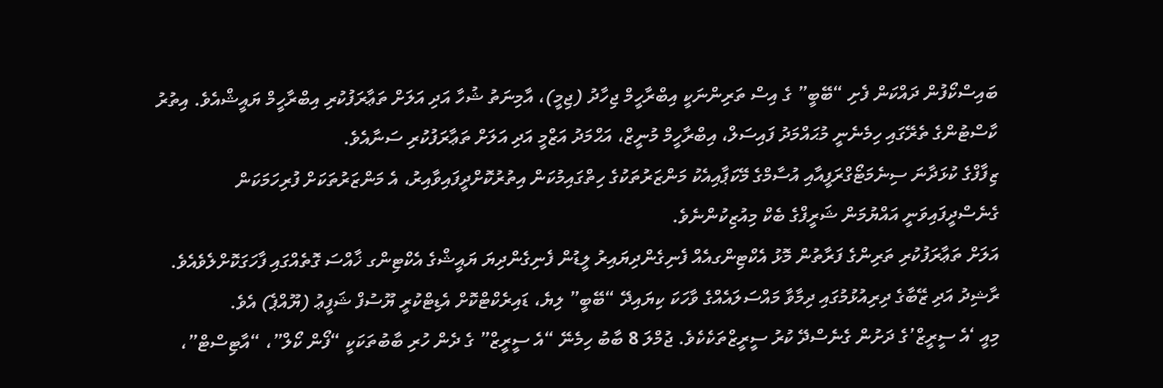ބައިސްކޯފުން ދައްކަން ފެށި “ބޭބީ” ގެ އިސް ތަރިންނަކީ އިބްރާހީމް ޖިހާދު (ޖިމީ)، އާމިނަތު ޝުހާ އަދި އަލަށް ތަޢާރަފުކުރި އިބްރާހީމް ޔައީޝްއެވެ. އިތުރު ކާސްޓުންގެ ތެރޭގައި ހިމެނެނީ މުޙައްމަދު ފައިސަލް، އިބްރާހީމް މުނީޒް، އަޙްމަދު އަޒްމީ އަދި އަލަށް ތަޢާރަފުކުރި ސަނާއެވެ.
ޒިފާފްގެ ކުޅަދާނަ ސިނެމަޓޯގްރަފީއާއި އުސާމްގެ މޭކަޕާއިއެކު މަންޒަރުތަކުގެ ހިތްގައިމުކަން އިތުރުކޮށްދީފައިވާއިރު، އެ މަންޒަރުތަކަށް ފުރިހަމަކަން ގެނެސްދީފައިވަނީ އައްޔުމަން ޝަރީފްގެ ބެކް މިއުޒިކުންނެވެ.
އަލަށް ތަޢާރަފުކުރި ތަރިންގެ ފަރާތުން މޮޅު އެކްޓިންގއެއް ފެނިގެންދިޔައިރު ލީޑުން ފެނިގެންދިޔަ ޔައީޝްގެ އެކްޓިންގ ޚާއްސަ ގޮތެއްގައި ފާހަގަކޮށްލެވެއެވެ. ރާޝިދު އަދި ޒޭބާގެ ދިރިއުޅުމުގައި ދިމާވާ މައްސަލައެއްގެ ވާހަކަ ކިޔައިދޭ “ބޭބީ” ލިޔެ، ޑައިރެކްޓްކޮށް އެޑިޓްކުރީ ޔޫސުފް ޝަފީޢު (ޔޫއްޕެ) އެވެ.
މިއީ ‘އެ ސީރީޒް’ގެ ދަށުން ގެނެސްދޭ ކުރު ސީރީޒްތަކެކެވެ. ޖުމްލަ 8 ބާބު ހިމެނޭ “އެ ސީރީޒް” ގެ ދެން ހުރި ބާބުތަކަކީ “ފޯން ކޯލް”، “އާޓިސްޓް”،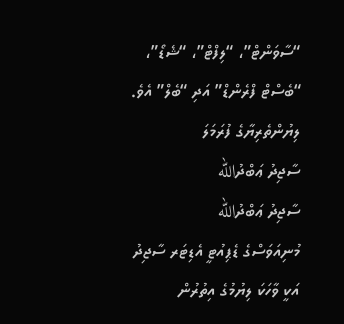“ސާވަންޓް”، “ލިފްޓް”، “ޝެޑޯ”، “ބެސްޓް ފްރެންޑް” އަދި “ބެލް” އެވެ.
ލިޔުންތެރިޔާގެ ފުރަމަލަ
ސާޖިދު ޢަބްދުالله
ސާޖިދު ޢަބްދުالله
މުނިއަވަސްގެ ޑެޕިއުޓީ އެޑިޓަރ ސާޖިދު އަކީ ވާހަކަ ލިޔުމުގެ އިތުރުން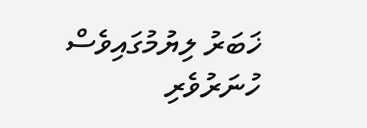ޚަބަރު ލިޔުމުގައިވެސް ހުނަރުވެރި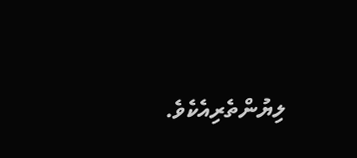ލިޔުންތެރިއެކެވެ.